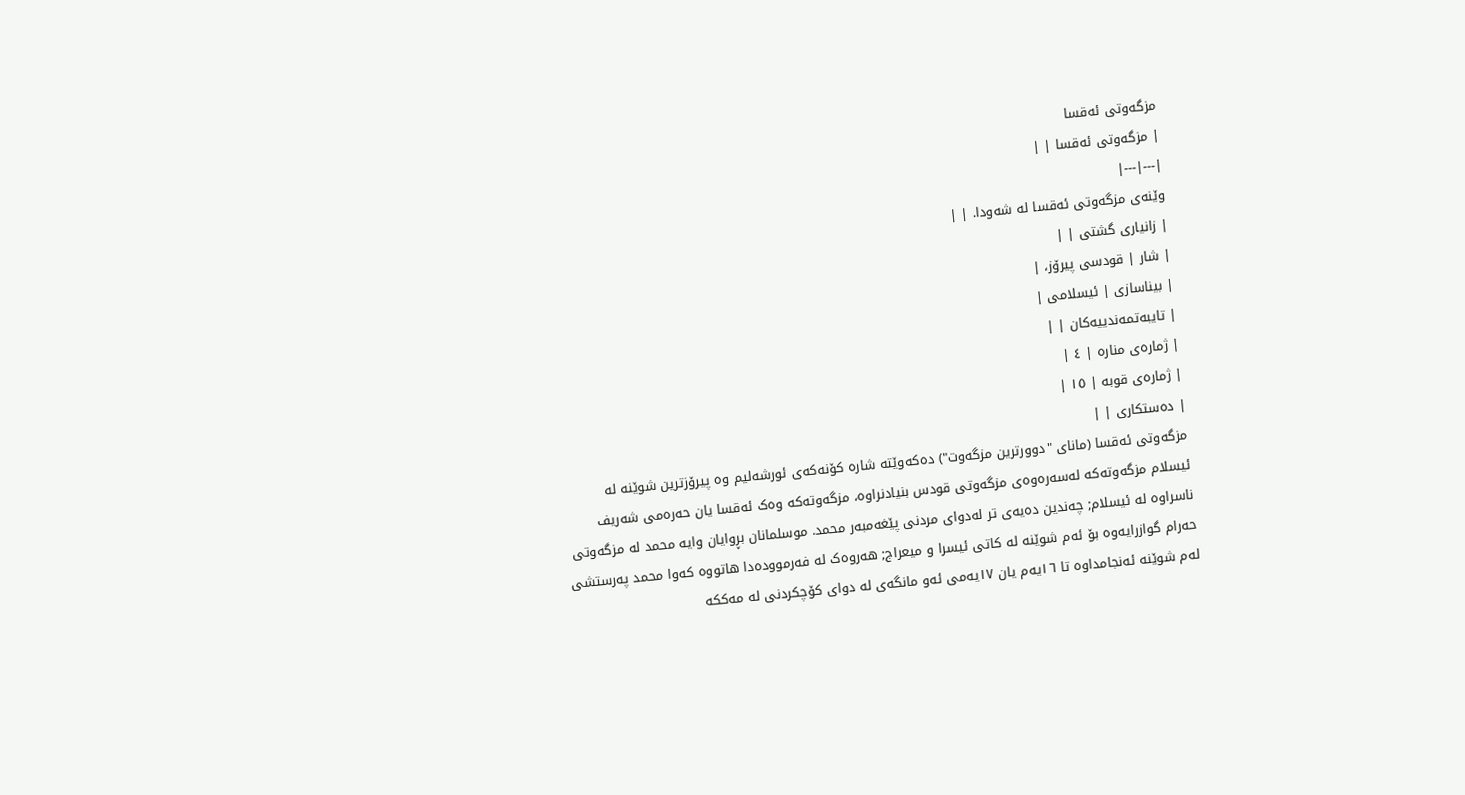مزگەوتی ئەقسا
| مزگەوتی ئەقسا | |
|---|---|
وێنەی مزگەوتی ئەقسا لە شەودا. | |
| زانیاری گشتی | |
| شار | قودسی پیرۆز، |
| بیناسازی | ئیسلامی |
| تایبەتمەندییەکان | |
| ژمارەی منارە | ٤ |
| ژمارەی قوبە | ١٥ |
| دەستکاری | |
مزگەوتی ئەقسا (مانای "دوورترین مزگەوت") دەکەوێتە شارە کۆنەکەی ئورشەلیم وە پیرۆزترین شوێنە لە ئیسلام مزگەوتەکە لەسەرەوەی مزگەوتی قودس بنیادنراوە، مزگەوتەکە وەک ئەقسا یان حەرەمی شەریف ناسراوە لە ئیسلام; چەندین دەیەی تر لەدوای مردنی پێغەمبەر محمد. موسلمانان بڕوایان وایە محمد لە مزگەوتی حەرام گوازرایەوە بۆ ئەم شوێنە لە کاتی ئیسرا و میعراج; ھەروەک لە فەرموودەدا ھاتووە کەوا محمد پەرستشی لەم شوێنە ئەنجامداوە تا ١٦یەم یان ١٧یەمی ئەو مانگەی لە دوای کۆچکردنی لە مەککە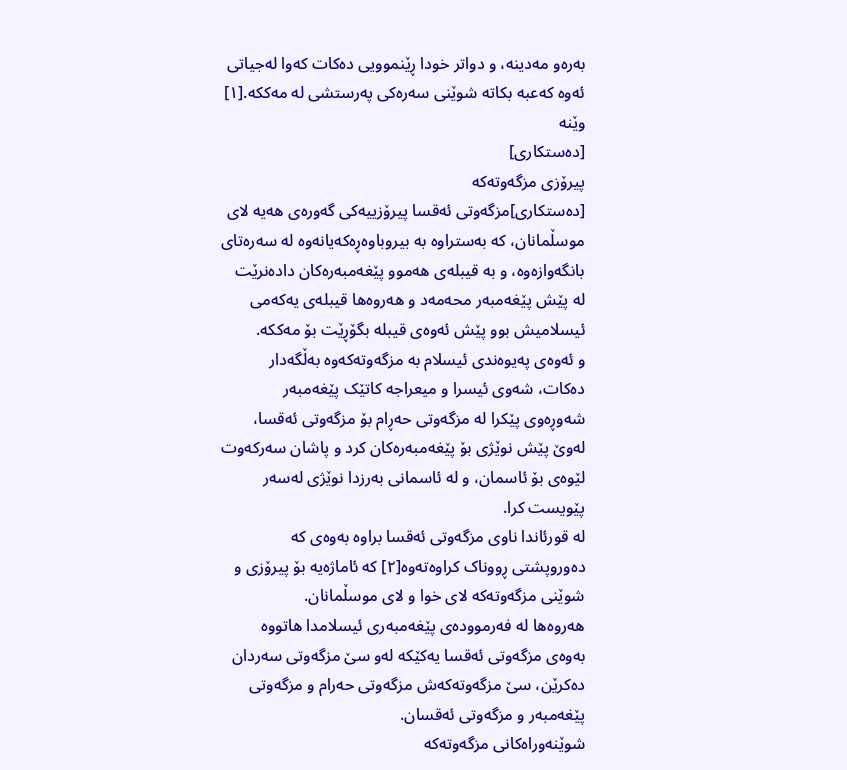بەرەو مەدینە، و دواتر خودا ڕێنموویی دەکات کەوا لەجیاتی ئەوە کەعبە بکاتە شوێنی سەرەکی پەرستشی لە مەککە.[١]
وێنە
[دەستکاری]
پیرۆزی مزگەوتەکە
[دەستکاری]مزگەوتی ئەقسا پیرۆزییەکی گەورەی ھەیە لای موسڵمانان، کە بەستراوە بە بیروباوەڕەکەیانەوە لە سەرەتای بانگەوازەوە، و بە قیبلەی ھەموو پێغەمبەرەکان دادەنرێت لە پێش پێغەمبەر محەمەد و ھەروەھا قیبلەی یەکەمی ئیسلامیش بوو پێش ئەوەی قیبلە بگۆڕێت بۆ مەککە.
و ئەوەی پەیوەندی ئیسلام بە مزگەوتەکەوە بەڵگەدار دەکات، شەوی ئیسرا و میعراجە کاتێک پێغەمبەر شەوڕەوی پێکرا لە مزگەوتی حەڕام بۆ مزگەوتی ئەقسا، لەوێ پێش نوێژی بۆ پێغەمبەرەکان کرد و پاشان سەرکەوت لێوەی بۆ ئاسمان، و لە ئاسمانی بەرزدا نوێژی لەسەر پێویست کرا.
لە قورئاندا ناوی مزگەوتی ئەقسا براوە بەوەی کە دەوروپشتی ڕووناک کراوەتەوە[٢] کە ئاماژەیە بۆ پیرۆزی و شوێنی مزگەوتەکە لای خوا و لای موسڵمانان.
ھەروەھا لە فەرموودەی پێغەمبەری ئیسلامدا ھاتووە بەوەی مزگەوتی ئەقسا یەکێکە لەو سێ مزگەوتی سەردان دەکرێن، سێ مزگەوتەکەش مزگەوتی حەرام و مزگەوتی پێغەمبەر و مزگەوتی ئەقسان.
شوێنەوراەکانی مزگەوتەکە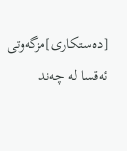[دەستکاری]مزگەوتی ئەقسا لە چەند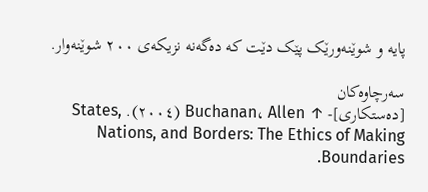پایە و شوێنەورێک پێک دێت کە دەگەنە نزیکەی ٢٠٠ شوێنەوار.

سەرچاوەکان
[دەستکاری]- ↑ Buchanan، Allen (٢٠٠٤). States, Nations, and Borders: The Ethics of Making Boundaries.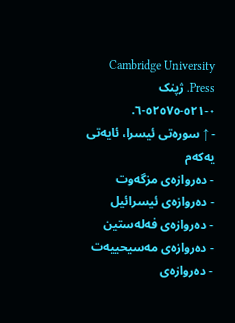Cambridge University Press. ژپنک ٠-٥٢١-٥٢٥٧٥-٦.
- ↑ سورەتی ئیسرا، ئایەتی یەکەم
- دەروازەی مزگەوت
- دەروازەی ئیسرائیل
- دەروازەی فەلەستین
- دەروازەی مەسیحییەت
- دەروازەی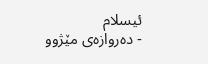ئیسلام
- دەروازەی مێژوو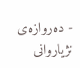- دەروازەی نژیاروانی